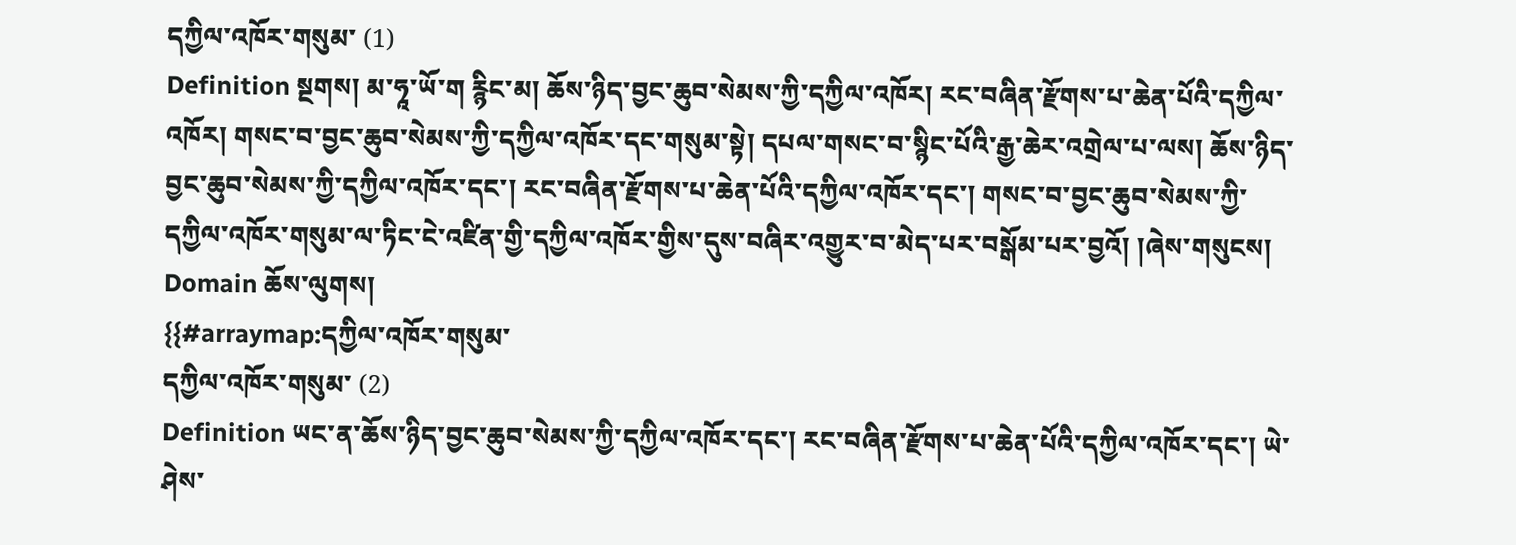དཀྱིལ་འཁོར་གསུམ་ (1)
Definition སྔགས། མ་ཧཱ་ཡོ་ག རྙིང་མ། ཆོས་ཉིད་བྱང་ཆུབ་སེམས་ཀྱི་དཀྱིལ་འཁོར། རང་བཞིན་རྫོགས་པ་ཆེན་པོའི་དཀྱིལ་འཁོར། གསང་བ་བྱང་ཆུབ་སེམས་ཀྱི་དཀྱིལ་འཁོར་དང་གསུམ་སྟེ། དཔལ་གསང་བ་སྙིང་པོའི་རྒྱ་ཆེར་འགྲེལ་པ་ལས། ཆོས་ཉིད་བྱང་ཆུབ་སེམས་ཀྱི་དཀྱིལ་འཁོར་དང་། རང་བཞིན་རྫོགས་པ་ཆེན་པོའི་དཀྱིལ་འཁོར་དང་། གསང་བ་བྱང་ཆུབ་སེམས་ཀྱི་དཀྱིལ་འཁོར་གསུམ་ལ་ཏིང་ངེ་འཛིན་གྱི་དཀྱིལ་འཁོར་གྱིས་དུས་བཞིར་འགྱུར་བ་མེད་པར་བསྒོམ་པར་བྱའོ། །ཞེས་གསུངས།
Domain ཆོས་ལུགས།
{{#arraymap:དཀྱིལ་འཁོར་གསུམ་
དཀྱིལ་འཁོར་གསུམ་ (2)
Definition ཡང་ན་ཆོས་ཉིད་བྱང་ཆུབ་སེམས་ཀྱི་དཀྱིལ་འཁོར་དང་། རང་བཞིན་རྫོགས་པ་ཆེན་པོའི་དཀྱིལ་འཁོར་དང་། ཡེ་ཤེས་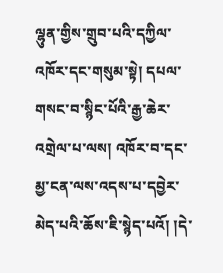ལྷུན་གྱིས་གྲུབ་པའི་དཀྱིལ་འཁོར་དང་གསུམ་སྟེ། དཔལ་གསང་བ་སྙིང་པོའི་རྒྱ་ཆེར་འགྲེལ་པ་ལས། འཁོར་བ་དང་མྱ་ངན་ལས་འདས་པ་དབྱེར་མེད་པའི་ཆོས་ཇི་སྙེད་པའོ། །དེ་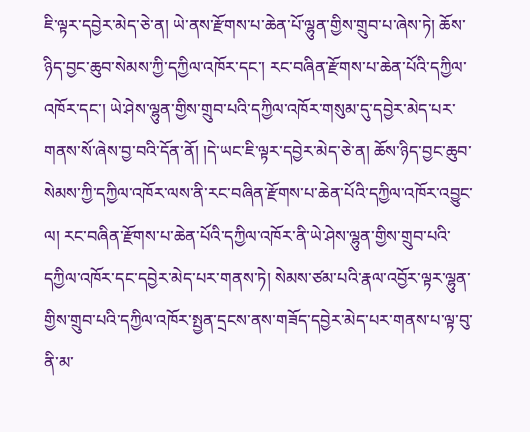ཇི་ལྟར་དབྱེར་མེད་ཅེ་ན། ཡེ་ནས་རྫོགས་པ་ཆེན་པོ་ལྷུན་གྱིས་གྲུབ་པ་ཞེས་ཏེ། ཆོས་ཉིད་བྱང་ཆུབ་སེམས་ཀྱི་དཀྱིལ་འཁོར་དང་། རང་བཞིན་རྫོགས་པ་ཆེན་པོའི་དཀྱིལ་འཁོར་དང་། ཡེ་ཤེས་ལྷུན་གྱིས་གྲུབ་པའི་དཀྱིལ་འཁོར་གསུམ་དུ་དབྱེར་མེད་པར་གནས་སོ་ཞེས་བྱ་བའི་དོན་ནོ། །དེ་ཡང་ཇི་ལྟར་དབྱེར་མེད་ཅེ་ན། ཆོས་ཉིད་བྱང་ཆུབ་སེམས་ཀྱི་དཀྱིལ་འཁོར་ལས་ནི་རང་བཞིན་རྫོགས་པ་ཆེན་པོའི་དཀྱིལ་འཁོར་འབྱུང་ལ། རང་བཞིན་རྫོགས་པ་ཆེན་པོའི་དཀྱིལ་འཁོར་ནི་ཡེ་ཤེས་ལྷུན་གྱིས་གྲུབ་པའི་དཀྱིལ་འཁོར་དང་དབྱེར་མེད་པར་གནས་ཏེ། སེམས་ཙམ་པའི་རྣལ་འབྱོར་ལྟར་ལྷུན་གྱིས་གྲུབ་པའི་དཀྱིལ་འཁོར་སྤྱན་དྲངས་ནས་གཟོད་དབྱེར་མེད་པར་གནས་པ་ལྟ་བུ་ནི་མ་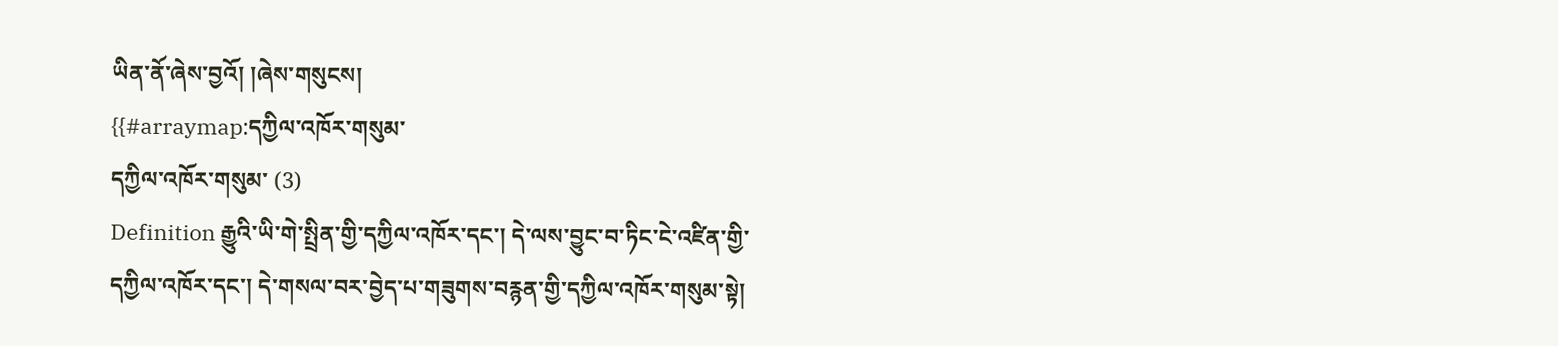ཡིན་ནོ་ཞེས་བྱའོ། །ཞེས་གསུངས།
{{#arraymap:དཀྱིལ་འཁོར་གསུམ་
དཀྱིལ་འཁོར་གསུམ་ (3)
Definition རྒྱུའི་ཡི་གེ་སྤྲིན་གྱི་དཀྱིལ་འཁོར་དང་། དེ་ལས་བྱུང་བ་ཏིང་ངེ་འཛིན་གྱི་དཀྱིལ་འཁོར་དང་། དེ་གསལ་བར་བྱེད་པ་གཟུགས་བརྙན་གྱི་དཀྱིལ་འཁོར་གསུམ་སྟེ།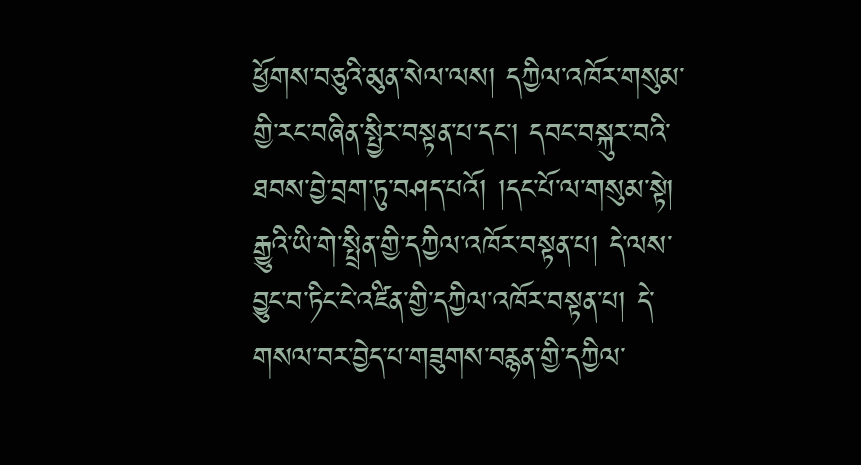ཕྱོགས་བཅུའི་མུན་སེལ་ལས། དཀྱིལ་འཁོར་གསུམ་གྱི་རང་བཞིན་སྤྱིར་བསྟན་པ་དང་། དབང་བསྐུར་བའི་ཐབས་བྱེ་བྲག་ཏུ་བཤད་པའོ། །དང་པོ་ལ་གསུམ་སྟེ། རྒྱུའི་ཡི་གེ་སྤྲིན་གྱི་དཀྱིལ་འཁོར་བསྟན་པ། དེ་ལས་བྱུང་བ་ཏིང་ངེ་འཛིན་གྱི་དཀྱིལ་འཁོར་བསྟན་པ། དེ་གསལ་བར་བྱེད་པ་གཟུགས་བརྙན་གྱི་དཀྱིལ་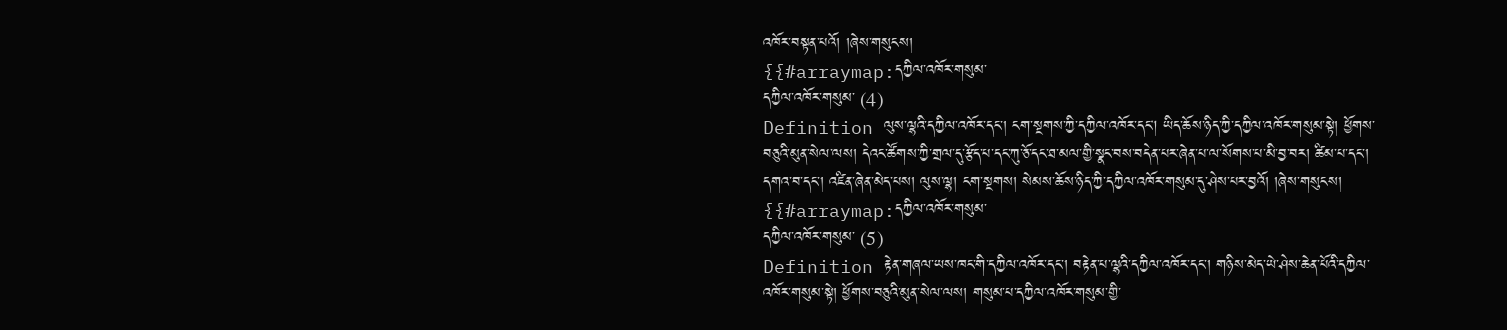འཁོར་བསྟན་པའོ། །ཞེས་གསུངས།
{{#arraymap:དཀྱིལ་འཁོར་གསུམ་
དཀྱིལ་འཁོར་གསུམ་ (4)
Definition ལུས་ལྷའི་དཀྱིལ་འཁོར་དང་། ངག་སྔགས་ཀྱི་དཀྱིལ་འཁོར་དང། ཡིད་ཆོས་ཉིད་ཀྱི་དཀྱིལ་འཁོར་གསུམ་སྟེ། ཕྱོགས་བཅུའི་མུན་སེལ་ལས། དེའང་ཚོགས་ཀྱི་གྲལ་དུ་རྩོད་པ་དང་ཀུ་ཅོ་དང་ཐ་མལ་གྱི་སྣང་བས་བདེན་པར་ཞེན་པ་ལ་སོགས་པ་མི་བྱ་བར། ཚིམ་པ་དང་། དགའ་བ་དང་། འཛིན་ཞེན་མེད་པས། ལུས་ལྷ། ངག་སྔགས། སེམས་ཆོས་ཉིད་ཀྱི་དཀྱིལ་འཁོར་གསུམ་དུ་ཤེས་པར་བྱའོ། །ཞེས་གསུངས།
{{#arraymap:དཀྱིལ་འཁོར་གསུམ་
དཀྱིལ་འཁོར་གསུམ་ (5)
Definition རྟེན་གཞལ་ཡས་ཁང་གི་དཀྱིལ་འཁོར་དང་། བརྟེན་པ་ལྷའི་དཀྱིལ་འཁོར་དང་། གཉིས་མེད་ཡེ་ཤེས་ཆེན་པོའི་དཀྱིལ་འཁོར་གསུམ་སྟེ། ཕྱོགས་བཅུའི་མུན་སེལ་ལས། གསུམ་པ་དཀྱིལ་འཁོར་གསུམ་གྱི་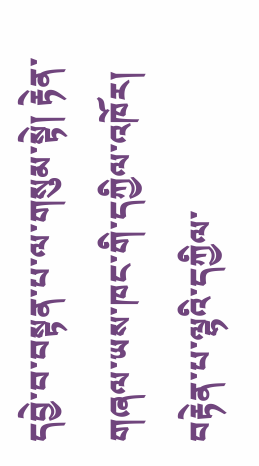དབྱེ་བ་བསྟན་པ་ལ་གསུམ་སྟེ། རྟེན་གཞལ་ཡས་ཁང་གི་དཀྱིལ་འཁོར། བརྟེན་པ་ལྷའི་དཀྱིལ་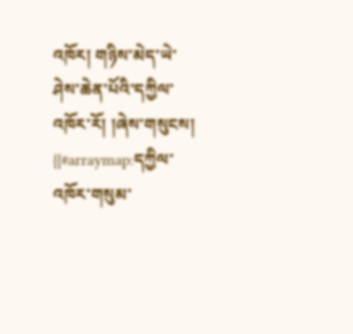འཁོར། གཉིས་མེད་ཡེ་ཤེས་ཆེན་པོའི་དཀྱིལ་འཁོར་རོ། །ཞེས་གསུངས།
{{#arraymap:དཀྱིལ་འཁོར་གསུམ་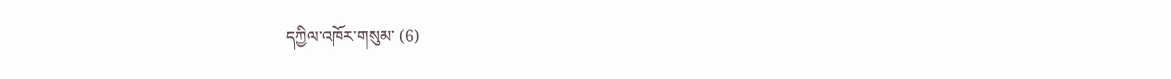དཀྱིལ་འཁོར་གསུམ་ (6)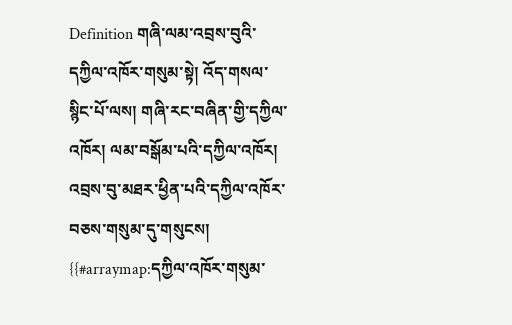Definition གཞི་ལམ་འབྲས་བུའི་དཀྱིལ་འཁོར་གསུམ་སྟེ། འོད་གསལ་སྙིང་པོ་ལས། གཞི་རང་བཞིན་གྱི་དཀྱིལ་འཁོར། ལམ་བསྒོམ་པའི་དཀྱིལ་འཁོར། འབྲས་བུ་མཐར་ཕྱིན་པའི་དཀྱིལ་འཁོར་བཅས་གསུམ་དུ་གསུངས།
{{#arraymap:དཀྱིལ་འཁོར་གསུམ་